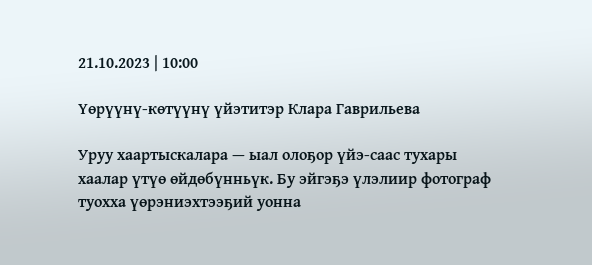21.10.2023 | 10:00

Үөрүүнү-көтүүнү үйэтитэр Клара Гаврильева

Уруу хаартыскалара — ыал олоҕор үйэ-саас тухары хаалар үтүө өйдөбүнньүк. Бу эйгэҕэ үлэлиир фотограф туохха үөрэниэхтээҕий уонна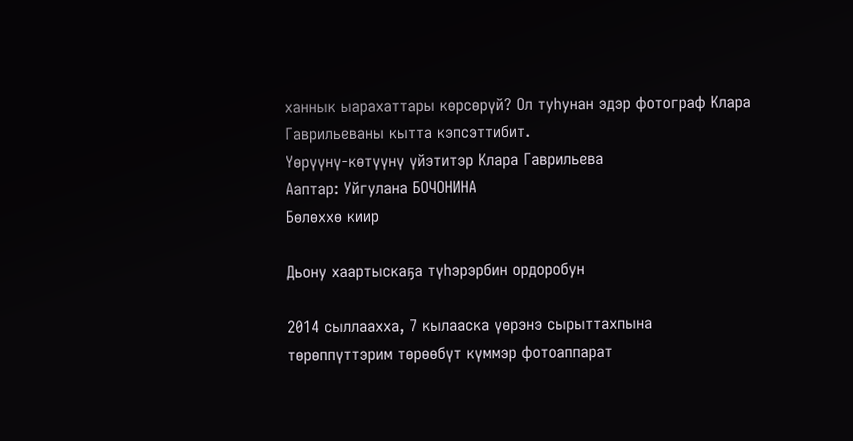ханнык ыарахаттары көрсөрүй? Ол туһунан эдэр фотограф Клара Гаврильеваны кытта кэпсэттибит.
Үөрүүнү-көтүүнү үйэтитэр Клара Гаврильева
Ааптар: Уйгулана БОЧОНИНА
Бөлөххө киир

Дьону хаартыскаҕа түһэрэрбин ордоробун

2014 сыллаахха, 7 кылааска үөрэнэ сырыттахпына төрөппүттэрим төрөөбүт күммэр фотоаппарат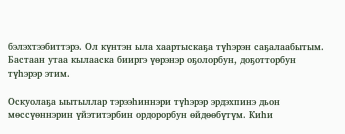бэлэхтээбиттэрэ. Ол күнтэн ыла хаартыскаҕа түһэрэн саҕалаабытым. Бастаан утаа кылааска бииргэ үөрэнэр оҕолорбун, доҕотторбун түһэрэр этим.

Оскуолаҕа ыытыллар тэрээһиннэри түһэрэр эрдэхпинэ дьон мөссүөннэрин үйэтитэрбин ордорорбун өйдөөбүтүм. Киһи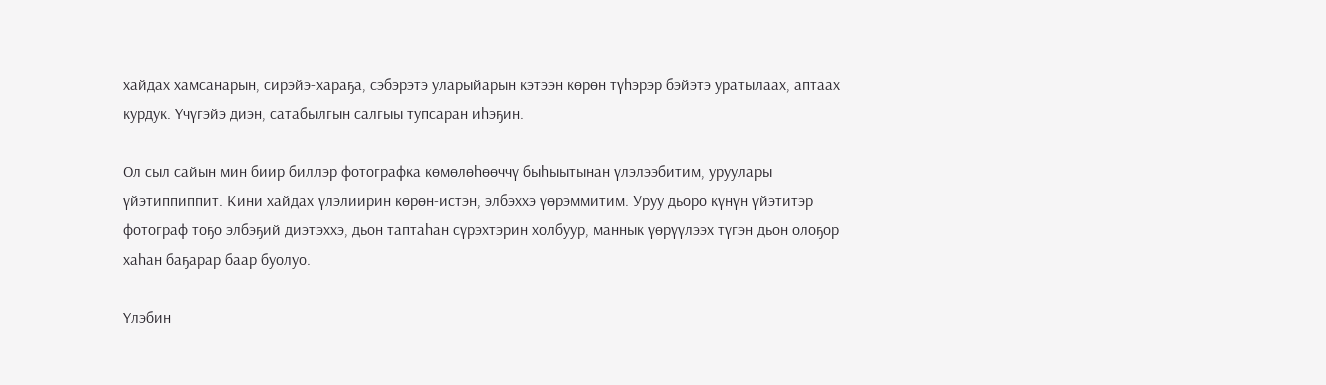хайдах хамсанарын, сирэйэ-хараҕа, сэбэрэтэ уларыйарын кэтээн көрөн түһэрэр бэйэтэ уратылаах, аптаах курдук. Үчүгэйэ диэн, сатабылгын салгыы тупсаран иһэҕин.

Ол сыл сайын мин биир биллэр фотографка көмөлөһөөччү быһыытынан үлэлээбитим, уруулары үйэтиппиппит. Кини хайдах үлэлиирин көрөн-истэн, элбэххэ үөрэммитим. Уруу дьоро күнүн үйэтитэр фотограф тоҕо элбэҕий диэтэххэ, дьон таптаһан сүрэхтэрин холбуур, маннык үөрүүлээх түгэн дьон олоҕор хаһан баҕарар баар буолуо.

Үлэбин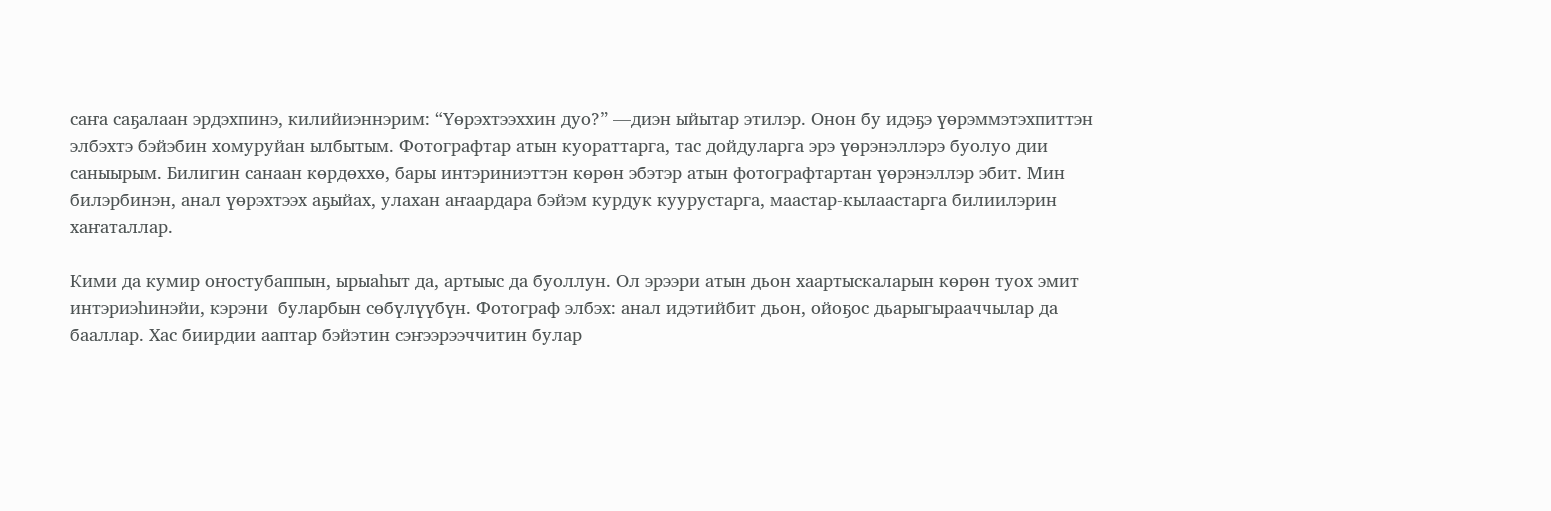саҥа саҕалаан эрдэхпинэ, килийиэннэрим: “Үөрэхтээххин дуо?” —диэн ыйытар этилэр. Онон бу идэҕэ үөрэммэтэхпиттэн элбэхтэ бэйэбин хомуруйан ылбытым. Фотографтар атын куораттарга, тас дойдуларга эрэ үөрэнэллэрэ буолуо дии саныырым. Билигин санаан көрдөххө, бары интэриниэттэн көрөн эбэтэр атын фотографтартан үөрэнэллэр эбит. Мин билэрбинэн, анал үөрэхтээх аҕыйах, улахан аҥаардара бэйэм курдук куурустарга, маастар-кылаастарга билиилэрин хаҥаталлар.

Кими да кумир оҥостубаппын, ырыаһыт да, артыыс да буоллун. Ол эрээри атын дьон хаартыскаларын көрөн туох эмит интэриэһинэйи, кэрэни  буларбын сөбүлүүбүн. Фотограф элбэх: анал идэтийбит дьон, ойоҕос дьарыгырааччылар да бааллар. Хас биирдии ааптар бэйэтин сэҥээрээччитин булар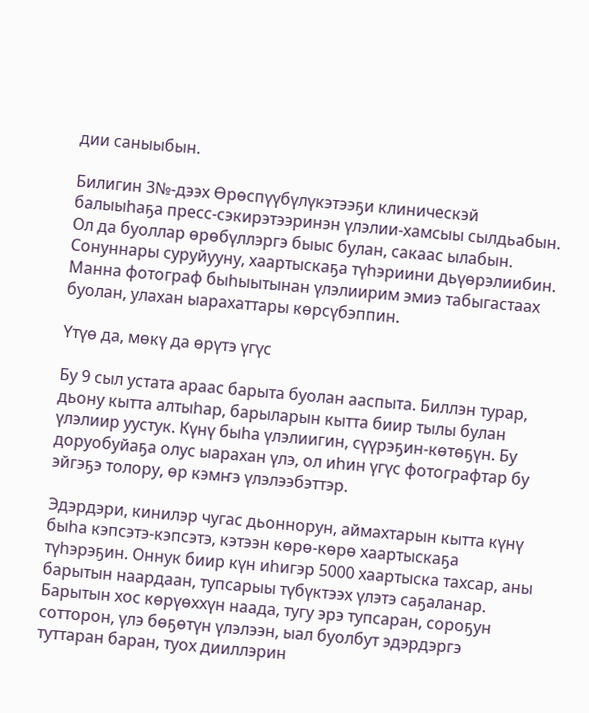дии саныыбын.

Билигин 3№-дээх Өрөспүүбүлүкэтээҕи клиническэй балыыһаҕа пресс-сэкирэтээринэн үлэлии-хамсыы сылдьабын. Ол да буоллар өрөбүллэргэ быыс булан, сакаас ылабын. Сонуннары суруйууну, хаартыскаҕа түһэриини дьүөрэлиибин. Манна фотограф быһыытынан үлэлиирим эмиэ табыгастаах буолан, улахан ыарахаттары көрсүбэппин.

Үтүө да, мөкү да өрүтэ үгүс

Бу 9 сыл устата араас барыта буолан ааспыта. Биллэн турар, дьону кытта алтыһар, барыларын кытта биир тылы булан үлэлиир уустук. Күнү быһа үлэлиигин, сүүрэҕин-көтөҕүн. Бу доруобуйаҕа олус ыарахан үлэ, ол иһин үгүс фотографтар бу эйгэҕэ толору, өр кэмҥэ үлэлээбэттэр.

Эдэрдэри, кинилэр чугас дьоннорун, аймахтарын кытта күнү быһа кэпсэтэ-кэпсэтэ, кэтээн көрө-көрө хаартыскаҕа түһэрэҕин. Оннук биир күн иһигэр 5000 хаартыска тахсар, аны барытын наардаан, тупсарыы түбүктээх үлэтэ саҕаланар. Барытын хос көрүөххүн наада, тугу эрэ тупсаран, сороҕун сотторон, үлэ бөҕөтүн үлэлээн, ыал буолбут эдэрдэргэ туттаран баран, туох дииллэрин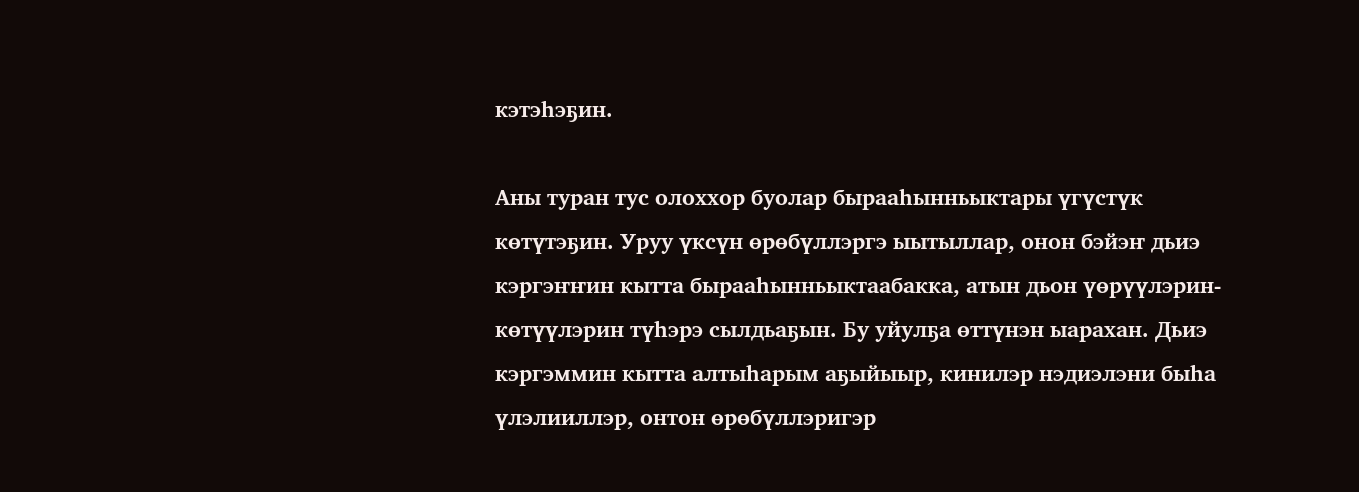кэтэһэҕин.

Аны туран тус олоххор буолар бырааһынньыктары үгүстүк көтүтэҕин. Уруу үксүн өрөбүллэргэ ыытыллар, онон бэйэҥ дьиэ кэргэҥҥин кытта бырааһынньыктаабакка, атын дьон үөрүүлэрин-көтүүлэрин түһэрэ сылдьаҕын. Бу уйулҕа өттүнэн ыарахан. Дьиэ кэргэммин кытта алтыһарым аҕыйыыр, кинилэр нэдиэлэни быһа үлэлииллэр, онтон өрөбүллэригэр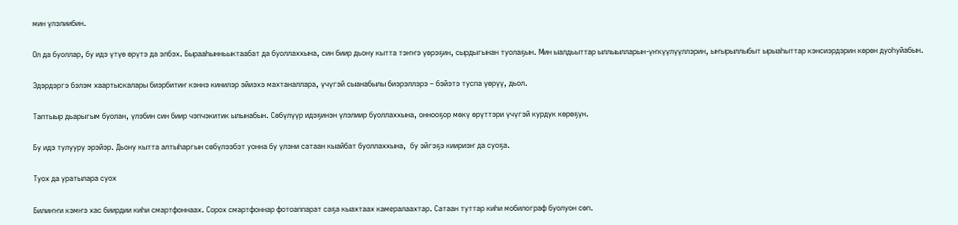мин үлэлиибин.

Ол да буоллар, бу идэ үтүө өрүтэ да элбэх. Бырааһынньыктаабат да буоллаххына, син биир дьону кытта тэҥҥэ үөрэҕин, сырдыгынан туолаҕын. Мин ыалдьыттар ыллыылларын-үҥкүүлүүллэрин, ыҥырыллыбыт ырыаһыттар кэнсиэрдэрин көрөн дуоһуйабын.

Эдэрдэргэ бэлэм хаартыскалары биэрбитиҥ кэннэ кинилэр эйиэхэ махтаналлара, үчүгэй сыанабылы биэрэллэрэ – бэйэтэ туспа үөрүү, дьол.

Таптыыр дьарыгым буолан, үлэбин син биир чэпчэкитик ылынабын. Сөбүлүүр идэҕинэн үлэлиир буоллаххына, оннооҕор мөкү өрүттэри үчүгэй курдук көрөҕүн.

Бу идэ тулууру эрэйэр. Дьону кытта алтыһаргын сөбүлээбэт уонна бу үлэни сатаан кыайбат буоллаххына,  бу эйгэҕэ киириэҥ да суоҕа.

Туох да уратылара суох

Билиҥҥи кэмҥэ хас биирдии киһи смартфоннаах. Сорох смартфоннар фотоаппарат саҕа кыахтаах камералаахтар. Сатаан туттар киһи мобилограф буолуон сөп.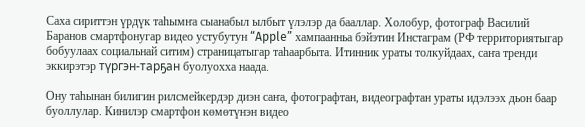Саха сириттэн үрдүк таһымҥа сыанабыл ылбыт үлэлэр да бааллар. Холобур, фотограф Василий Баранов смартфонугар видео устубутун “Apple” хампаанньа бэйэтин Инстаграм (РФ территориятыгар бобуулаах социальнай ситим) страницатыгар таһаарбыта. Итинник ураты толкуйдаах, саҥа тренди эккирэтэр түргэн-тарҕан буолуохха наада.

Ону таһынан билигин рилсмейкердэр диэн саҥа, фотографтан, видеографтан ураты идэлээх дьон баар буоллулар. Кинилэр смартфон көмөтүнэн видео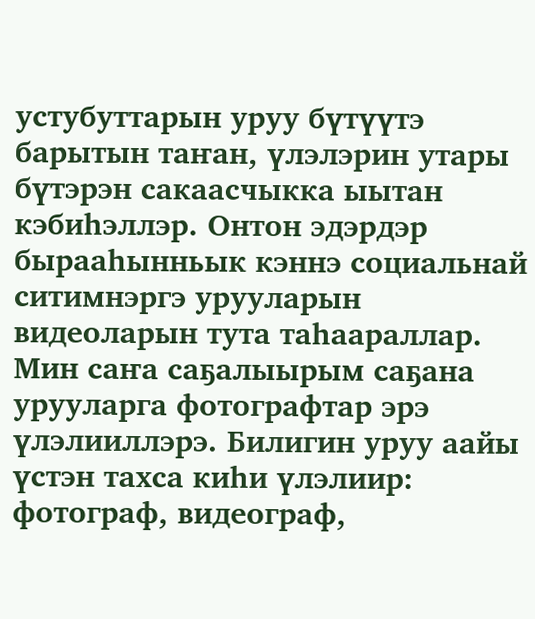устубуттарын уруу бүтүүтэ барытын таҥан, үлэлэрин утары бүтэрэн сакаасчыкка ыытан кэбиһэллэр. Онтон эдэрдэр бырааһынньык кэннэ социальнай ситимнэргэ урууларын видеоларын тута таһаараллар.  Мин саҥа саҕалыырым саҕана урууларга фотографтар эрэ үлэлииллэрэ. Билигин уруу аайы үстэн тахса киһи үлэлиир: фотограф, видеограф,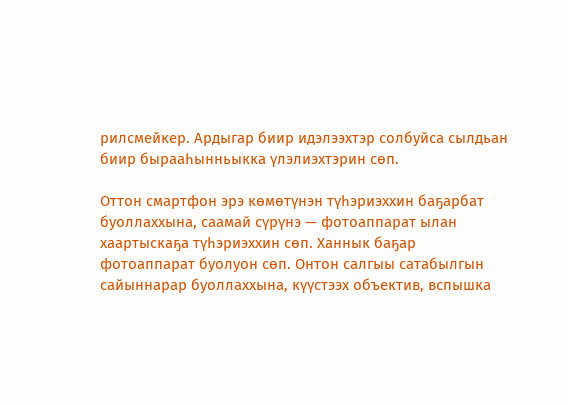рилсмейкер. Ардыгар биир идэлээхтэр солбуйса сылдьан биир бырааһынньыкка үлэлиэхтэрин сөп.

Оттон смартфон эрэ көмөтүнэн түһэриэххин баҕарбат буоллаххына, саамай сүрүнэ — фотоаппарат ылан хаартыскаҕа түһэриэххин сөп. Ханнык баҕар фотоаппарат буолуон сөп. Онтон салгыы сатабылгын сайыннарар буоллаххына, күүстээх объектив, вспышка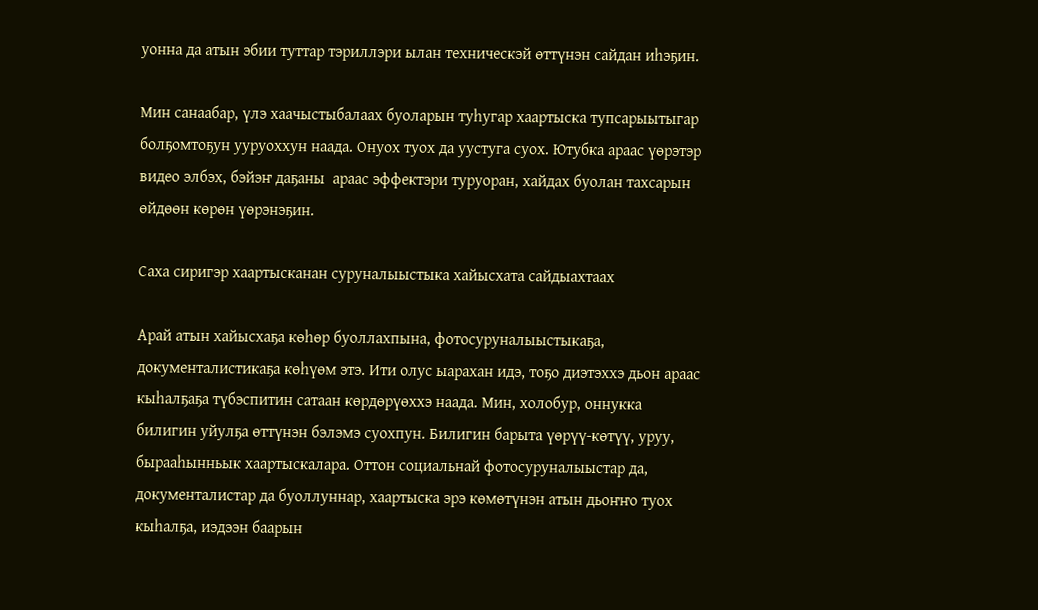уонна да атын эбии туттар тэриллэри ылан техническэй өттүнэн сайдан иһэҕин.

Мин санаабар, үлэ хаачыстыбалаах буоларын туһугар хаартыска тупсарыытыгар болҕомтоҕун ууруоххун наада. Онуох туох да уустуга суох. Ютубка араас үөрэтэр видео элбэх, бэйэҥ даҕаны  араас эффектэри туруоран, хайдах буолан тахсарын өйдөөн көрөн үөрэнэҕин.

Саха сиригэр хаартысканан суруналыыстыка хайысхата сайдыахтаах

Арай атын хайысхаҕа көһөр буоллахпына, фотосуруналыыстыкаҕа, документалистикаҕа көһүөм этэ. Ити олус ыарахан идэ, тоҕо диэтэххэ дьон араас кыһалҕаҕа түбэспитин сатаан көрдөрүөххэ наада. Мин, холобур, оннукка билигин уйулҕа өттүнэн бэлэмэ суохпун. Билигин барыта үөрүү-көтүү, уруу, бырааһынньык хаартыскалара. Оттон социальнай фотосуруналыыстар да, документалистар да буоллуннар, хаартыска эрэ көмөтүнэн атын дьоҥҥо туох кыһалҕа, иэдээн баарын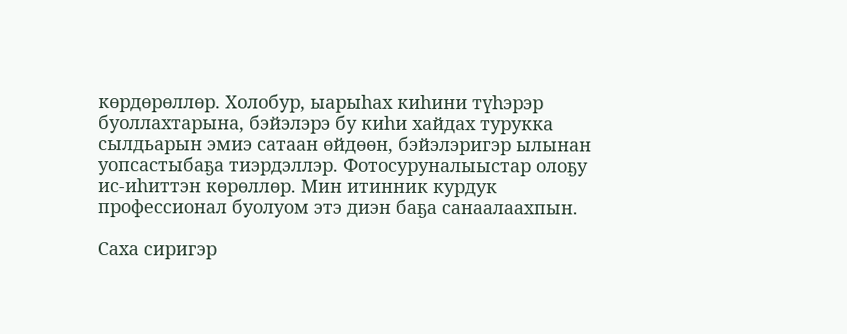көрдөрөллөр. Холобур, ыарыһах киһини түһэрэр буоллахтарына, бэйэлэрэ бу киһи хайдах турукка сылдьарын эмиэ сатаан өйдөөн, бэйэлэригэр ылынан уопсастыбаҕа тиэрдэллэр. Фотосуруналыыстар олоҕу ис-иһиттэн көрөллөр. Мин итинник курдук профессионал буолуом этэ диэн баҕа санаалаахпын.

Саха сиригэр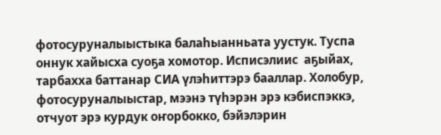фотосуруналыыстыка балаһыанньата уустук. Туспа оннук хайысха суоҕа хомотор. Исписэлиис  аҕыйах, тарбахха баттанар СИА үлэһиттэрэ бааллар. Холобур, фотосуруналыыстар, мээнэ түһэрэн эрэ кэбиспэккэ, отчуот эрэ курдук оҥорбокко, бэйэлэрин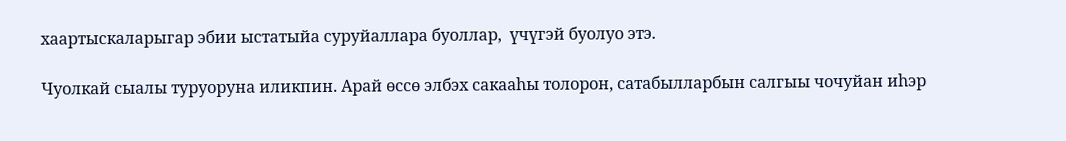хаартыскаларыгар эбии ыстатыйа суруйаллара буоллар,  үчүгэй буолуо этэ.

Чуолкай сыалы туруоруна иликпин. Арай өссө элбэх сакааһы толорон, сатабылларбын салгыы чочуйан иһэр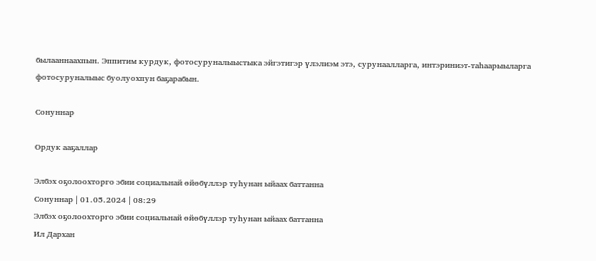былааннаахпын. Эппитим курдук, фотосуруналыыстыка эйгэтигэр үлэлиэм этэ, сурунаалларга, интэриниэт-таһаарыыларга фотосуруналыыс буолуохпун баҕарабын.

Сонуннар

Ордук ааҕаллар

Элбэх оҕолоохторго эбии социальнай өйөбүллэр туһунан ыйаах баттанна
Сонуннар | 01.05.2024 | 08:29
Элбэх оҕолоохторго эбии социальнай өйөбүллэр туһунан ыйаах баттанна
Ил Дархан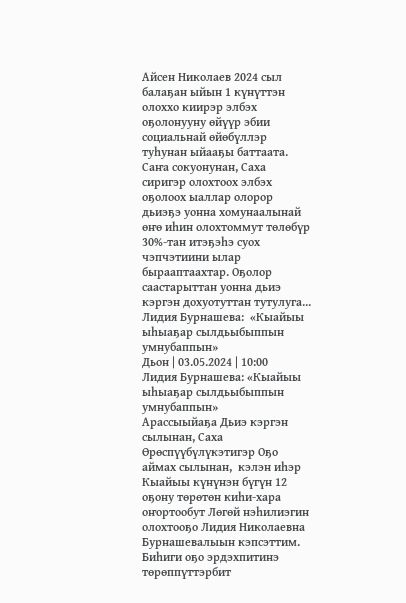Айсен Николаев 2024 сыл балаҕан ыйын 1 күнүттэн олоххо киирэр элбэх оҕолонууну өйүүр эбии социальнай өйөбүллэр туһунан ыйааҕы баттаата.  Саҥа сокуонунан, Саха сиригэр олохтоох элбэх оҕолоох ыаллар олорор дьиэҕэ уонна хомунаалынай өҥө иһин олохтоммут төлөбүр 30%-тан итэҕэһэ суох чэпчэтиини ылар бырааптаахтар. Оҕолор саастарыттан уонна дьиэ кэргэн дохуотуттан тутулуга...
Лидия Бурнашева:  «Кыайыы ыһыаҕар сылдьыбыппын умнубаппын»
Дьон | 03.05.2024 | 10:00
Лидия Бурнашева: «Кыайыы ыһыаҕар сылдьыбыппын умнубаппын»
Арассыыйаҕа Дьиэ кэргэн сылынан, Саха Өрөспүүбүлүкэтигэр Оҕо аймах сылынан,  кэлэн иһэр Кыайыы күнүнэн бүгүн 12 оҕону төрөтөн киһи-хара оҥортообут Лөгөй нэһилиэгин олохтооҕо Лидия Николаевна Бурнашевалыын кэпсэттим.   Биһиги оҕо эрдэхпитинэ төрөппүттэрбит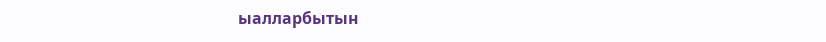ыалларбытын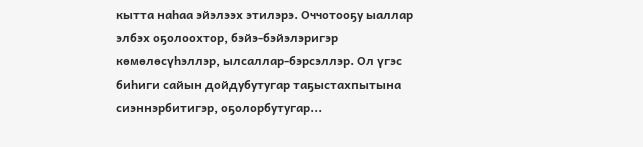кытта наһаа эйэлээх этилэрэ. Оччотооҕу ыаллар элбэх оҕолоохтор, бэйэ-бэйэлэригэр көмөлөсүһэллэр, ылсаллар-бэрсэллэр. Ол үгэс биһиги сайын дойдубутугар таҕыстахпытына сиэннэрбитигэр, оҕолорбутугар...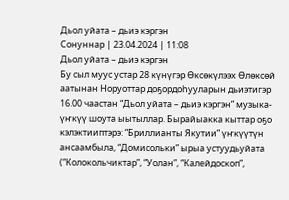Дьол уйата – дьиэ кэргэн
Сонуннар | 23.04.2024 | 11:08
Дьол уйата – дьиэ кэргэн
Бу сыл муус устар 28 күнүгэр Өксөкүлээх Өлөксөй аатынан Норуоттар доҕордоһууларын дьиэтигэр 16.00 чаастан “Дьол уйата – дьиэ кэргэн” музыка-үҥкүү шоута ыытыллар. Бырайыакка кыттар оҕо кэлэктииптэрэ: “Бриллианты Якутии” үҥкүүтүн ансаамбыла, “Домисольки” ырыа устуудьуйата (“Колокольчиктар”, “Уолан”, “Калейдоскоп”,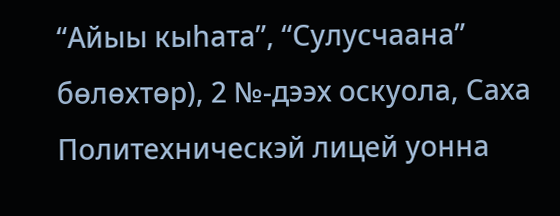“Айыы кыһата”, “Сулусчаана” бөлөхтөр), 2 №-дээх оскуола, Саха Политехническэй лицей уонна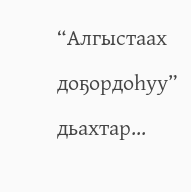“Алгыстаах доҕордоһуу” дьахтар...